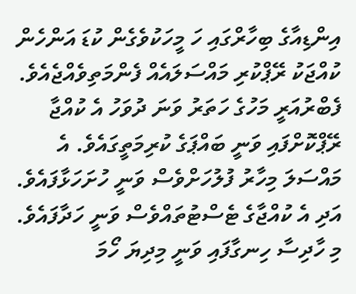އިންޑިއާގެ ބިހާރްގައި ހަ މީހަކުވެގެން ކުޑަ އަންހެން ކުއްޖަކު ރޭޕްކުރި މައްސަލައެއް ފެންމަތިވެއްޖެއެވެ.
ފެބްރުއަރީ މަހުގެ ހަތަރު ވަނަ ދުވަހު އެ ކުއްޖާ ރޭޕްކޮށްފައި ވަނީ ބައްޕަގެ ކުރިމަތީގައެވެ. އެ މައްސަލަ މިހާރު ފުލުހަށްވެސް ވަނީ ހުށަހަޅާފައެވެ. އަދި އެ ކުއްޖާގެ ޓެސްޓުތައްވެސް ވަނީ ހަދާފައެވެ.
މި ހާދިސާ ހިނގާފައި ވަނީ މިދިޔަ ހޯމަ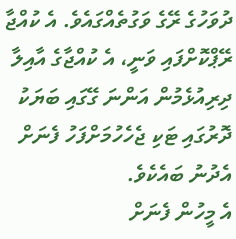ދުވަހުގެ ރޭގެ ވަގުތެއްގައެވެ. އެ ކުއްޖާ ރޭޕްކޮށްފައި ވަނީ، އެ ކުއްޖާގެ އާއިލާ ދިރިއުޅެމުން އަންނަ ގޭގައި ބަޔަކު ދޮރުގައި ޓަކި ޖެހެހުމަށްފަހު ފެނަށް އެދުނު ބައެކެވެ.
އެ މީހުން ފެނަށް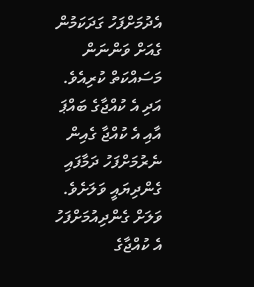އެދުމަށްފަހު ގަދަކަމުން ގެއަށް ވަންނަން މަސައްކަތް ކުރިއެވެ. އަދި އެ ކުއްޖާގެ ބައްޕަ އާއި އެ ކުއްޖާ ގެއިން ނެރުމަށްފަހު ދަމާފައި ގެންދިޔައީ ވަލަށެވެ. ވަލަށް ގެންދިއުމަށްފަހު އެ ކުއްޖާގެ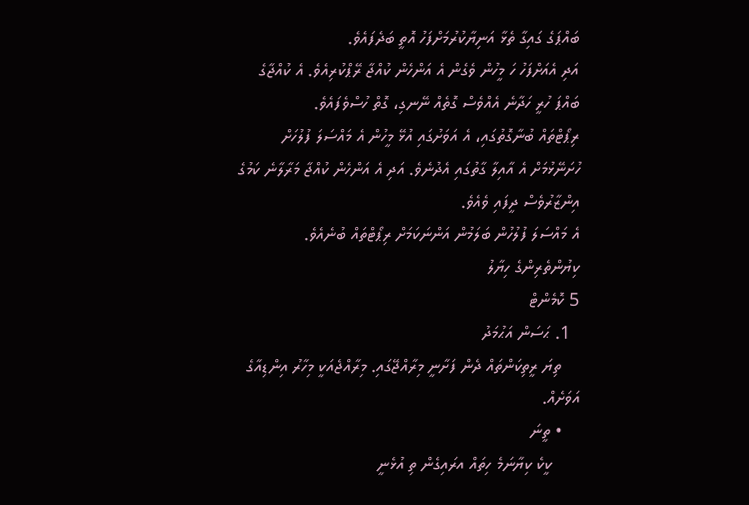ބައްޕަގެ ގައިގާ ތެޅާ އަނިޔާކުރުމަށްފަހު އޮތީ ބަދެފައެވެ.
އަދި އެއަށްފަހު ހަ މީހުން ވެގެން އެ އަންހެން ކުއްޖާ ރޭޕްކުރިއެވެ. އެ ކުއްޖާގެ ބައްޕަ ހުރީ ހަދާނެ އެއްވެސް ގޮތެއް ނޭނގި، ގޮތް ހުސްވެފައެވެ.
ރިޕޯޓްތައް ބުނާގޮތުގައި، އެ އަވަށުގައި އުޅޭ މީހުން އެ މައްސަލަ ފުލުހަށް ހުށަނޭޅުމަށް އެ އާއިލާ ގާތުގައި އެދުނެވެ. އަދި އެ އަންހެން ކުއްޖާ މަރާލާނެ ކަމުގެ އިންޒާރުވެސް ދީފައި ވެއެވެ.
އެ މައްސަލަ ފުލުހުން ބަލަމުން އަންނަކަމަށް ރިޕޯޓްތައް ބުނެއެވެ.
ކިޔުންތެރިންގެ ހިޔާލު
5 ކޮމެންޓް
  1. ޙަސަން އަޙުމަދު
    ތިޔަ ރީތިކަންތައް ދެން ފަށާނީ މިރާއްޖޭގައި. މިރާއްޖެއަކީ މިހާރު އިންޑިއާގެ އަވަށެއް.
    • ތީނަ
      ކީކެ ކިޔާނަމެ ހިތައް އރައިގެން ތި އުޅެނީ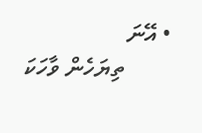• އޭނަ
        ތިޔަހެން ވާހަކަ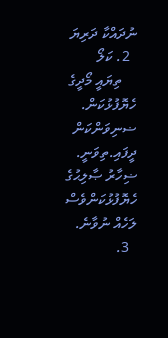ނުދައްކާ ދަރިޔަ
  2. ކަލޯ
    ތިޔައީ މޯދީގެ ހެޔޮފުޅުކަން. ޟނިވަންކަން ދީފައި.ތިވަނީ. ޟިހާރު ޞާލިޙުގެ ހެޔޮފުޅުކަންވެސް ލަހެއް ނުވާނެ.
  3.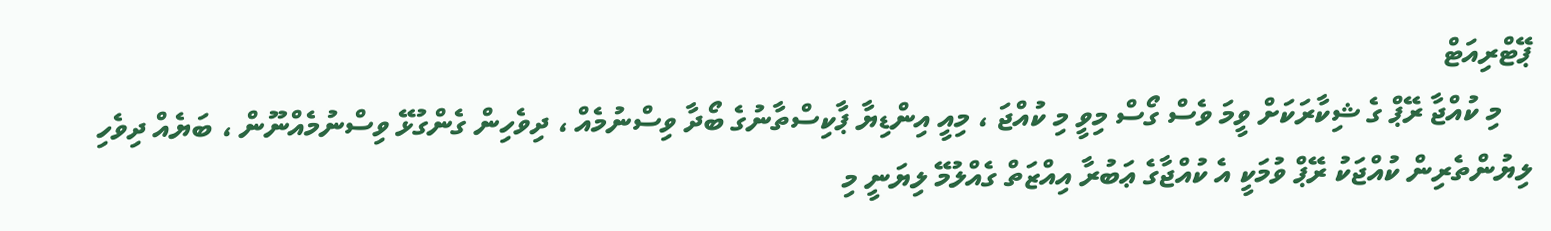ޕޭޓްރިއަޓް
    މި ކުއްޖާ ރޭޕް ގެ ޝިކާރަކަށް ވީމަ ވެސް ގޯސް މިވީ މި ކުއްޖަ ، މިއީ އިންޑިޔާ ޕާކިސްތާނުގެ ބޯދާ ވިސްނުމެއް ، ދިވެހިން ގެންގުޅޭ ވިސްނުމެއްނޫން ، ބަޔެއް ދިވެހި ލިޔުންތެރިން ކުއްޖަކު ރޭޕް ވުމަކީ އެ ކުއްޖާގެ ޢަބުރާ އިއްޒަތް ގެއްލުމޭ ލިޔަނީ މި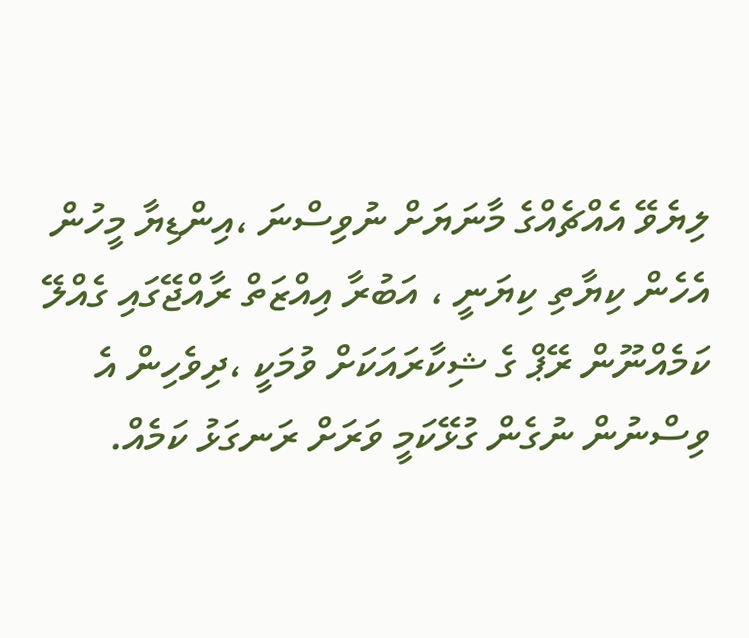ލިޔެވޭ އެއްޗެއްގެ މާނަޔަށް ނުވިސްނަ ،އިންޑިޔާ މީހުން އެހެން ކިޔާތި ކިޔަނީ ، އަބުރާ އިއްޒަތް ރާއްޖޭގައި ގެއްލޭ ކަމެއްނޫން ރޭޕް ގެ ޝިކާރައަކަށް ވުމަކީ ،ދިވެހިން އެ ވިސްނުން ނުގެން ގުޅޭކަމީ ވަރަށް ރަނގަޅު ކަމެއް.